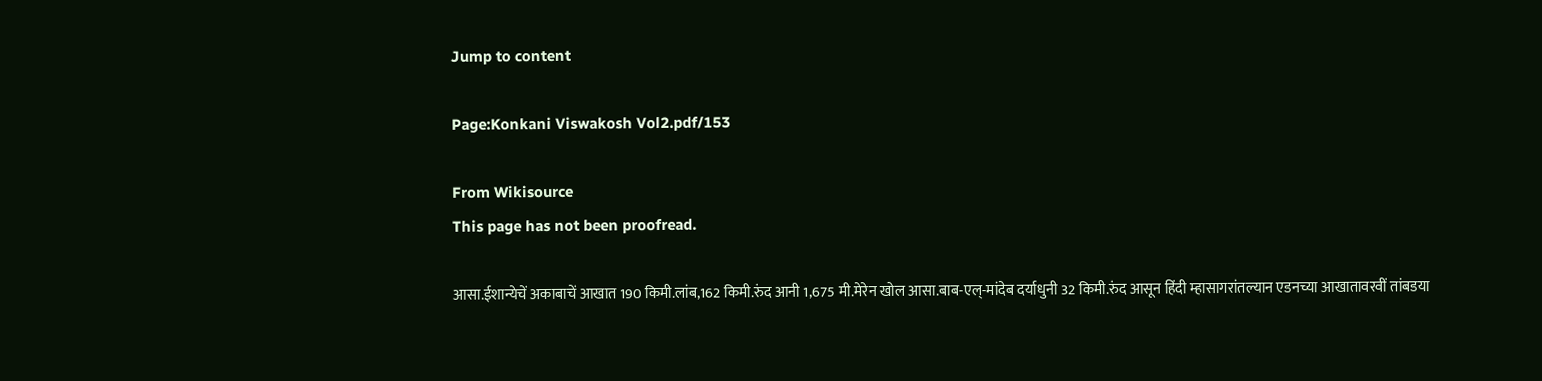Jump to content

Page:Konkani Viswakosh Vol2.pdf/153

From Wikisource
This page has not been proofread.

आसा.ईशान्येचें अकाबाचें आखात 190 किमी.लांब,162 किमी.रुंद आनी 1,675 मी.मेरेन खोल आसा.बाब-एल्-मांदेब दर्याधुनी 32 किमी.रुंद आसून हिंदी म्हासागरांतल्यान एडनच्या आखातावरवीं तांबडया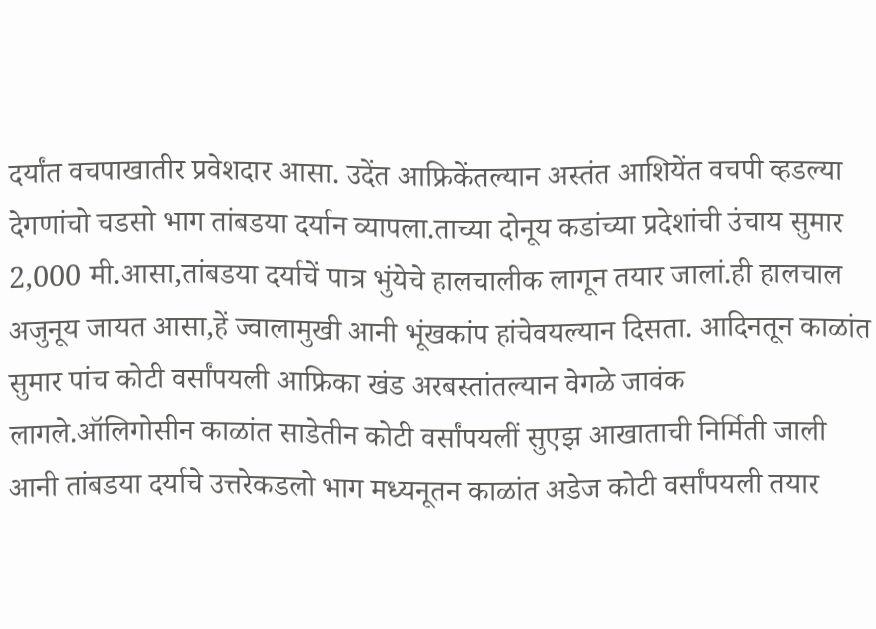दर्यांत वचपाखातीर प्रवेशदार आसा. उदेंत आफ्रिकेंतल्यान अस्तंत आशियेंत वचपी व्हडल्या देगणांचो चडसो भाग तांबडया दर्यान व्यापला.ताच्या दोनूय कडांच्या प्रदेशांची उंचाय सुमार 2,000 मी.आसा,तांबडया दर्याचें पात्र भुंयेचे हालचालीक लागून तयार जालां.ही हालचाल अजुनूय जायत आसा,हें ज्वालामुखी आनी भूंखकांप हांचेवयल्यान दिसता. आदिनतून काळांत सुमार पांच कोटी वर्सांपयली आफ्रिका खंड अरबस्तांतल्यान वेगळे जावंक लागले.ऑलिगोसीन काळांत साडेतीन कोटी वर्सांपयलीं सुएझ आखाताची निर्मिती जाली आनी तांबडया दर्याचे उत्तरेकडलो भाग मध्यनूतन काळांत अडेज कोटी वर्सांपयली तयार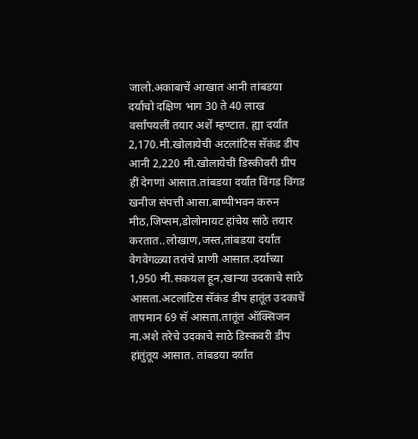जालो.अकाबाचें आखात आनी तांबडया दर्याचो दक्षिण भाग 30 ते 40 लाख वर्सांपयलीं तयार अशें म्हण्टात. ह्या दर्यांत 2,170.मी.खोलायेची अटलांटिस सॅकंड डीप आनी 2,220 मी.खोलायेचीं डिस्कीवरी ग्रीप हीं देगणां आसात.तांबडया दर्यांत विंगड विंगड खनीज संपत्ती आसा.बाष्पीभवन करुन मीठ,जिप्सम,डोलोमायट हांचेय सांठे तयार करतात..लोखाण,जस्त,तांबडया दर्यांत वेगवेगळ्या तरांचे प्राणी आसात.दर्याच्या 1,950 मी.सकयल हून,खाऱ्या उदकाचे सांठे आसता.अटलांटिस सॅकंड डीप हातूंत उदकाचें तापमान 69 सॅ आसता.तातूंत ऑक्सिजन ना.अशे तरेचे उदकाचे साठे डिस्कवरी डीप हांतुंतूय आसात. तांबडया दर्यांत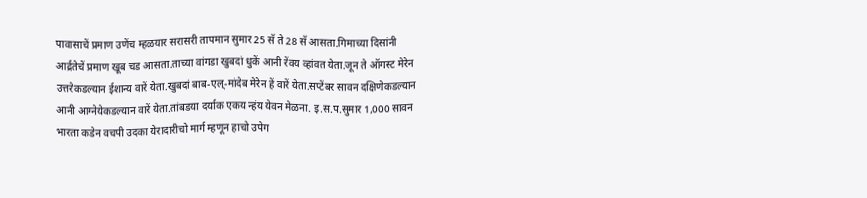पावासाचें प्रमाण उणेंच म्हळयार सरासरी तापमान सुमार 25 सॅ ते 28 सॅ आसता.गिमाच्या दिसांनी आर्द्रतेचें प्रमाण खूब चड आसता.ताच्या वांगडा खुबदां धुकें आनी रेंवय व्हांवत येता.जून ते ऑगस्ट मेरेन उत्तरेकडल्यान ईशान्य वारें येता.खुबदां बाब-एल्-मांदेब मेरेन हें वारें येता.सप्टेंबर सावन दक्षिणेकडल्यान आनी आग्नेयेकडल्यान वारें येता.तांबडया दर्याक एकय न्हंय येवन मेळना. इ.स.प.सुमार 1,000 सावन भारता कडेन वचपी उदका येरादारीचो मार्ग म्हणून हाचो उपेग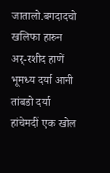जातालो.बगदादचो खलिफा हारुन अर्-रशीद हाणें भूमध्य दर्या आनी तांबडो दर्या हांचेमदीं एक खोल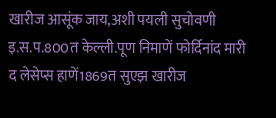खारीज आसूंक जाय,अशी पयली सुचोवणी इ.स.प.800त केल्ली.पूण निमाणें फोर्दिनांद मारी द लेसेप्स हाणें1869त सुएझ खारीज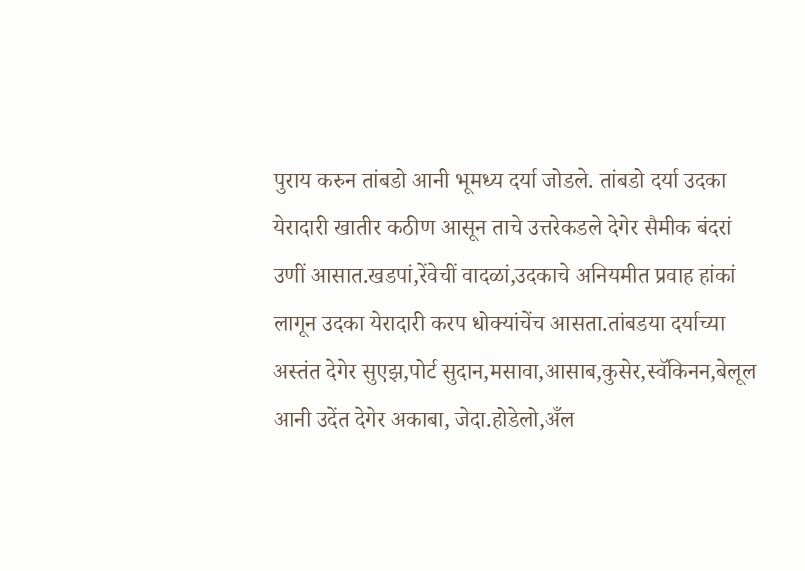पुराय करुन तांबडो आनी भूमध्य दर्या जोडले. तांबडो दर्या उदका येरादारी खातीर कठीण आसून ताचे उत्तरेकडले देगेर सैमीक बंदरां उणीं आसात.खडपां,रेंवेचीं वादळां,उदकाचे अनियमीत प्रवाह हांकां लागून उदका येरादारी करप धोक्यांचेंच आसता.तांबडया दर्याच्या अस्तंत देगेर सुएझ,पोर्ट सुदान,मसावा,आसाब,कुसेर,स्वॅकिनन,बेलूल आनी उदेंत देगेर अकाबा, जेदा.होडेलो,अँल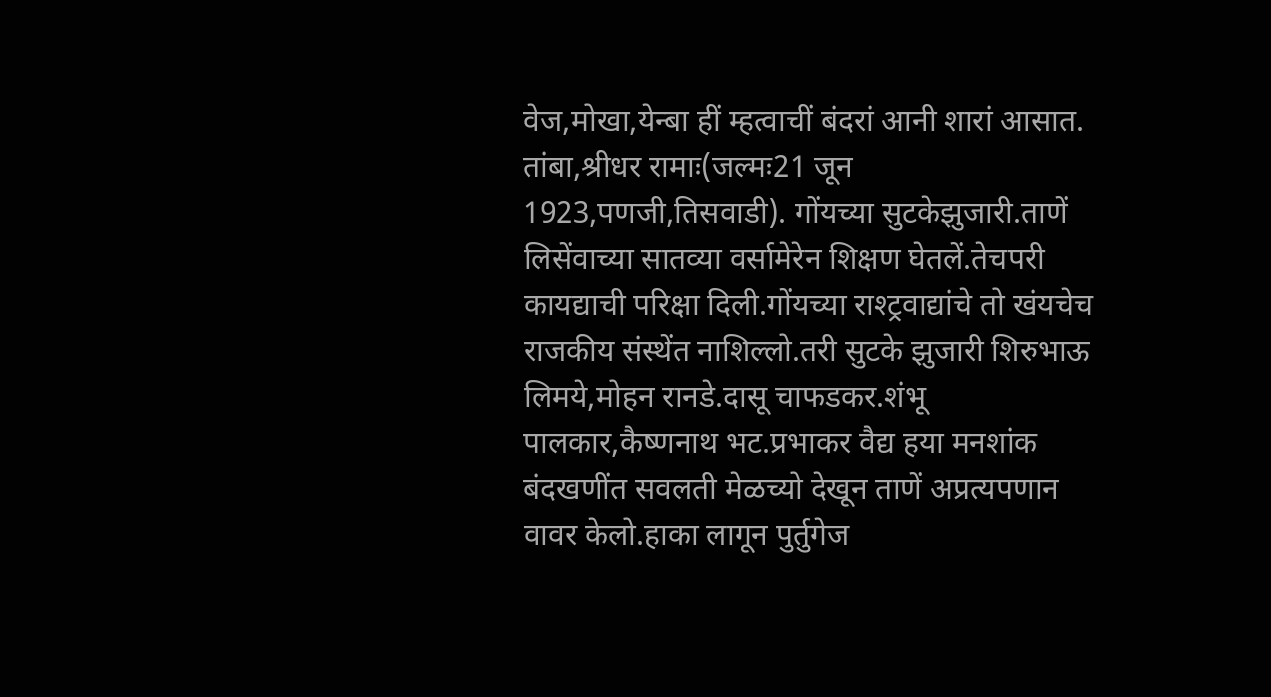वेज,मोखा,येन्बा हीं म्हत्वाचीं बंदरां आनी शारां आसात. तांबा,श्रीधर रामाः(जल्मः21 जून 1923,पणजी,तिसवाडी). गोंयच्या सुटकेझुजारी.ताणें लिसेंवाच्या सातव्या वर्सामेरेन शिक्षण घेतलें.तेचपरी कायद्याची परिक्षा दिली.गोंयच्या राश्ट्रवाद्यांचे तो खंयचेच राजकीय संस्थेंत नाशिल्लो.तरी सुटके झुजारी शिरुभाऊ लिमये,मोहन रानडे.दासू चाफडकर.शंभू पालकार,कैष्णनाथ भट.प्रभाकर वैद्य हया मनशांक बंदखणींत सवलती मेळच्यो देखून ताणें अप्रत्यपणान वावर केलो.हाका लागून पुर्तुगेज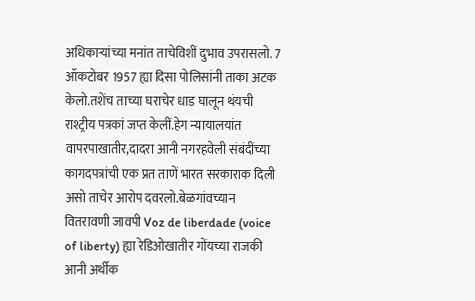अधिकाऱ्यांच्या मनांत ताचेविशीं दुभाव उपरासलो. 7 ऑकटोबर 1957 ह्या दिसा पोलिसांनी ताका अटक केलो.तशेंच ताच्या घराचेर धाड घालून थंयची राश्ट्रीय पत्रकां जप्त केलीं.हेग न्यायालयांत वापरपाखातीर,दादरा आनी नगरहवेली संबंदींच्या कागदपत्रांची एक प्रत ताणें भारत सरकाराक दिली असो ताचेर आरोप दवरलो.बेळगांवच्यान वितरावणी जावपी Voz de liberdade (voice of liberty) ह्या रेडिओखातीर गोंयच्या राजकी आनी अर्थीक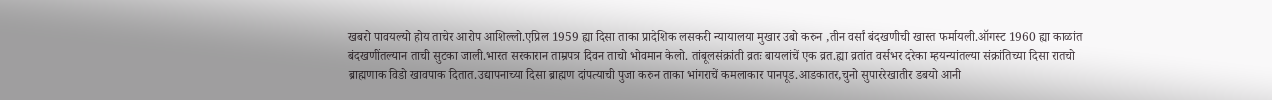खबरो पावयल्यो होय ताचेर आरोप आशिल्लो.एप्रिल 1959 ह्या दिसा ताका प्रादेशिक लसकरी न्यायालया मुखार उबो करुन ,तीन वर्सां बंदखणीची खास्त फर्मायली.ऑगस्ट 1960 ह्या काळांत बंदखणींतल्यान ताची सुटका जाली.भारत सरकारान ताम्रपत्र दिवन ताचो भोवमान केलो. तांबूलसंक्रांती व्रतः बायलांचें एक व्रत.ह्या व्रतांत वर्सभर दरेका म्हयन्यांतल्या संक्रांतिच्या दिसा रातचो ब्राह्मणाक विडो खावपाक दितात.उद्यापनाच्या दिसा ब्राह्मण दांपत्याची पुजा करुन ताका भांगराचें कमलाकार पानपूड.आडकातर,चुनो सुपाररेखातीर डबयो आनी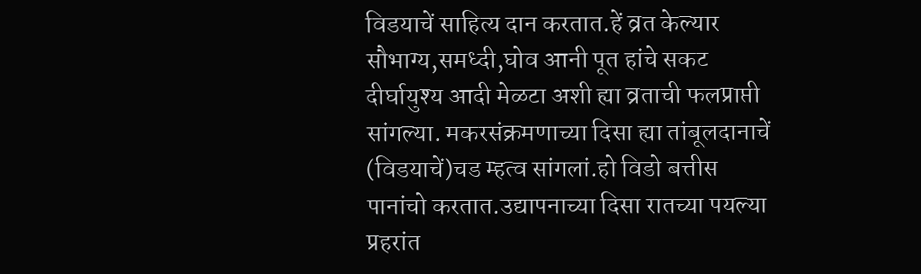विडयाचें साहित्य दान करतात.हें व्रत केल्यार सौभाग्य,समध्दी,घोव आनी पूत हांचे सकट दीर्घायुश्य आदी मेळटा अशी ह्या व्रताची फलप्राप्ती सांगल्या. मकरसंक्रमणाच्या दिसा ह्या तांबूलदानाचें (विडयाचें)चड म्हत्व सांगलां.हो विडो बत्तीस पानांचो करतात.उद्यापनाच्या दिसा रातच्या पयल्या प्रहरांत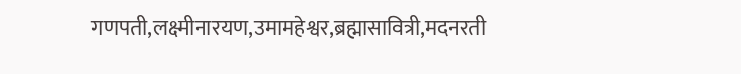गणपती,लक्ष्मीनारयण,उमामहेश्वर,ब्रह्मासावित्री,मदनरती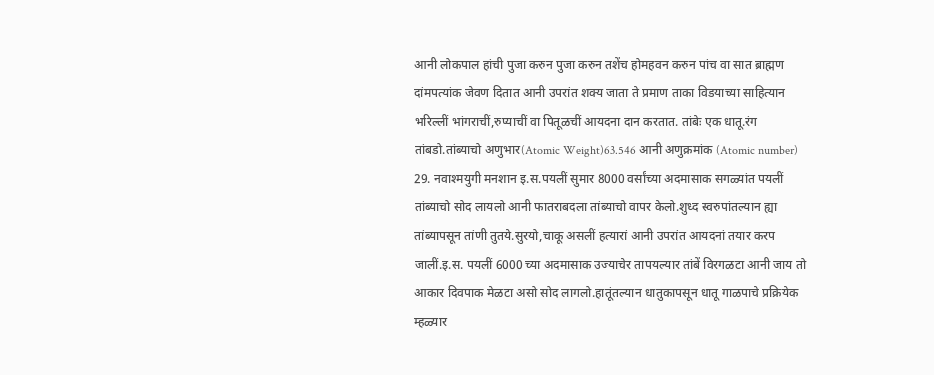आनी लोकपाल हांची पुजा करुन पुजा करुन तशेंच होमहवन करुन पांच वा सात ब्राह्मण दांमपत्यांक जेवण दितात आनी उपरांत शक्य जाता ते प्रमाण ताका विडयाच्या साहित्यान भरिल्लीं भांगराचीं,रुप्याचीं वा पितूळचीं आयदना दान करतात. तांबेः एक धातू.रंग तांबडो.तांब्याचो अणुभार(Atomic Weight)63.546 आनी अणुक्रमांक (Atomic number) 29. नवाश्मयुगी मनशान इ.स.पयलीं सुमार 8000 वर्सांच्या अदमासाक सगळ्यांत पयलीं तांब्याचो सोद लायलो आनी फातराबदला तांब्याचो वापर केलो.शुध्द स्वरुपांतल्यान ह्या तांब्यापसून तांणी तुतये.सुरयो,चाकू असलीं हत्यारां आनी उपरांत आयदनां तयार करप जालीं.इ.स. पयलीं 6000 च्या अदमासाक उज्याचेर तापयल्यार तांबें विरगळटा आनी जाय तो आकार दिवपाक मेळटा असो सोद लागलो.हातूंतल्यान धातुकापसून धातू गाळपाचे प्रक्रियेक म्हळ्यार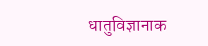धातुविज्ञानाक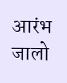आरंभ जालो